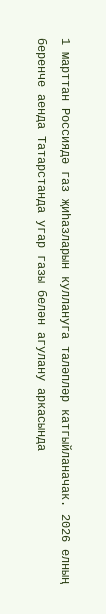1 марттан Россиядә газ җиһазларын куллануга таләпләр катгыйланачак. 2026 елның беренче аенда Татарстанда угар газы белән агулану аркасында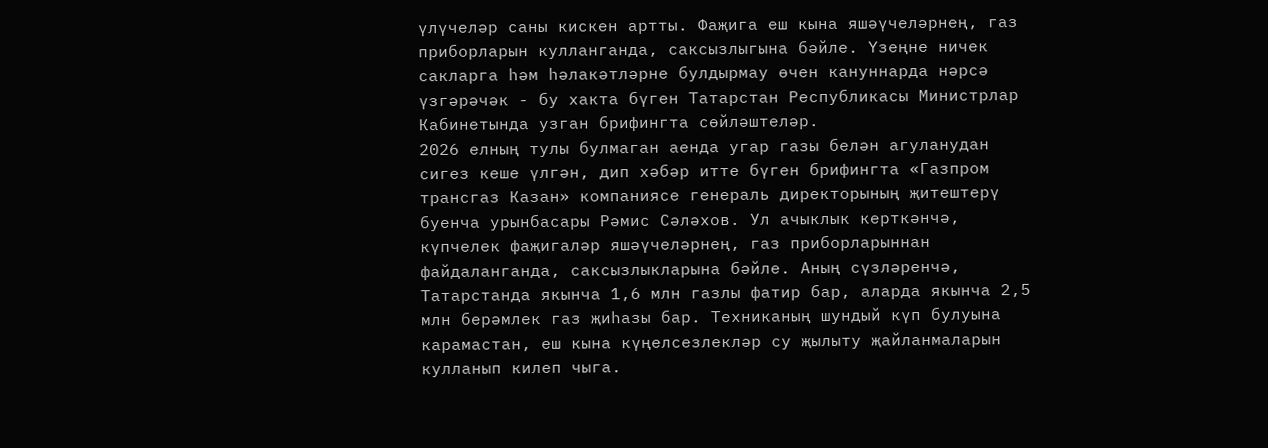үлүчеләр саны кискен артты. Фаҗига еш кына яшәүчеләрнең, газ приборларын кулланганда, саксызлыгына бәйле. Үзеңне ничек сакларга һәм һәлакәтләрне булдырмау өчен кануннарда нәрсә үзгәрәчәк - бу хакта бүген Татарстан Республикасы Министрлар Кабинетында узган брифингта сөйләштеләр.
2026 елның тулы булмаган аенда угар газы белән агуланудан сигез кеше үлгән, дип хәбәр итте бүген брифингта «Газпром трансгаз Казан» компаниясе генераль директорының җитештерү буенча урынбасары Рәмис Сәләхов. Ул ачыклык керткәнчә, күпчелек фаҗигаләр яшәүчеләрнең, газ приборларыннан файдаланганда, саксызлыкларына бәйле. Аның сүзләренчә, Татарстанда якынча 1,6 млн газлы фатир бар, аларда якынча 2,5 млн берәмлек газ җиһазы бар. Техниканың шундый күп булуына карамастан, еш кына күңелсезлекләр су җылыту җайланмаларын кулланып килеп чыга.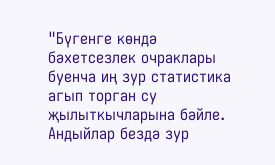"Бүгенге көндә бәхетсезлек очраклары буенча иң зур статистика агып торган су җылыткычларына бәйле. Андыйлар бездә зур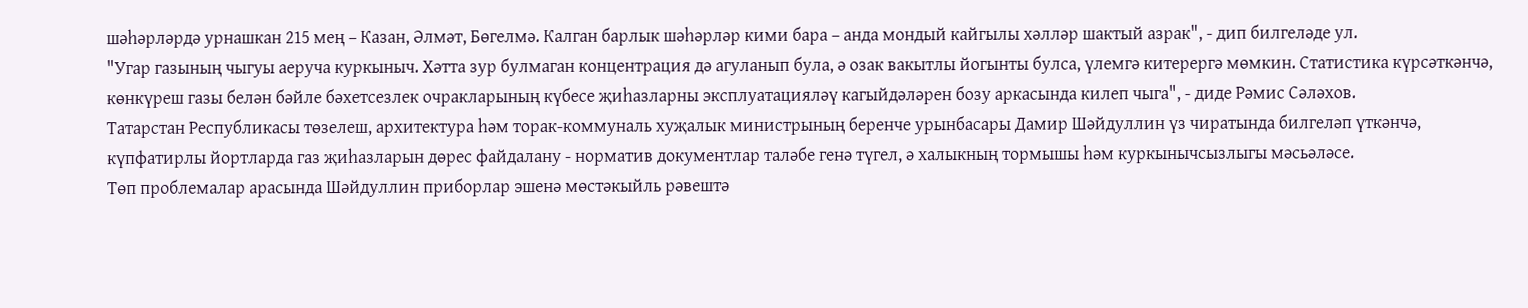шәһәрләрдә урнашкан 215 мең – Казан, Әлмәт, Бөгелмә. Калган барлык шәһәрләр кими бара – анда мондый кайгылы хәлләр шактый азрак", - дип билгеләде ул.
"Угар газының чыгуы аеруча куркыныч. Хәтта зур булмаган концентрация дә агуланып була, ә озак вакытлы йогынты булса, үлемгә китерергә мөмкин. Статистика күрсәткәнчә, көнкүреш газы белән бәйле бәхетсезлек очракларының күбесе җиһазларны эксплуатацияләү кагыйдәләрен бозу аркасында килеп чыга", - диде Рәмис Сәләхов.
Татарстан Республикасы төзелеш, архитектура һәм торак-коммуналь хуҗалык министрының беренче урынбасары Дамир Шәйдуллин үз чиратында билгеләп үткәнчә, күпфатирлы йортларда газ җиһазларын дөрес файдалану - норматив документлар таләбе генә түгел, ә халыкның тормышы һәм куркынычсызлыгы мәсьәләсе.
Төп проблемалар арасында Шәйдуллин приборлар эшенә мөстәкыйль рәвештә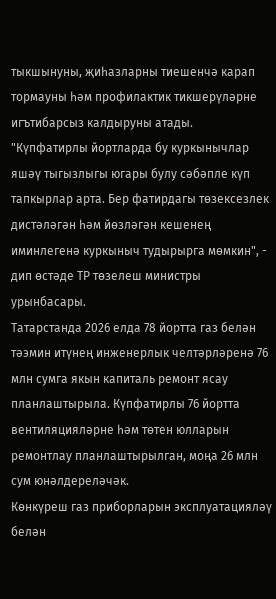тыкшынуны, җиһазларны тиешенчә карап тормауны һәм профилактик тикшерүләрне игътибарсыз калдыруны атады.
"Күпфатирлы йортларда бу куркынычлар яшәү тыгызлыгы югары булу сәбәпле күп тапкырлар арта. Бер фатирдагы төзексезлек дистәләгән һәм йөзләгән кешенең иминлегенә куркыныч тудырырга мөмкин", - дип өстәде ТР төзелеш министры урынбасары.
Татарстанда 2026 елда 78 йортта газ белән тәэмин итүнең инженерлык челтәрләренә 76 млн сумга якын капиталь ремонт ясау планлаштырыла. Күпфатирлы 76 йортта вентиляцияләрне һәм төтен юлларын ремонтлау планлаштырылган, моңа 26 млн сум юнәлдереләчәк.
Көнкүреш газ приборларын эксплуатацияләү белән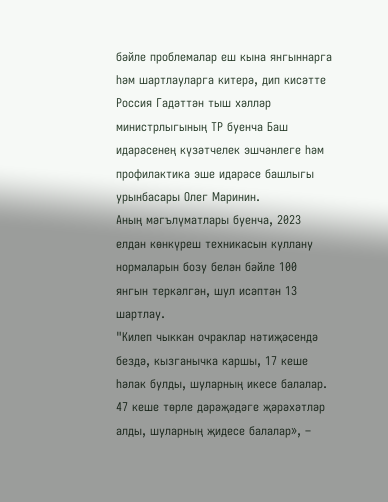бәйле проблемалар еш кына янгыннарга һәм шартлауларга китерә, дип кисәтте Россия Гадәттән тыш хәлләр министрлыгының ТР буенча Баш идарәсенең күзәтчелек эшчәнлеге һәм профилактика эше идарәсе башлыгы урынбасары Олег Маринин.
Аның мәгълүматлары буенча, 2023 елдан көнкүреш техникасын куллану нормаларын бозу белән бәйле 100 янгын теркәлгән, шул исәптән 13 шартлау.
"Килеп чыккан очраклар нәтиҗәсендә бездә, кызганычка каршы, 17 кеше һәлак булды, шуларның икесе балалар. 47 кеше төрле дәрәҗәдәге җәрәхәтләр алды, шуларның җидесе балалар», –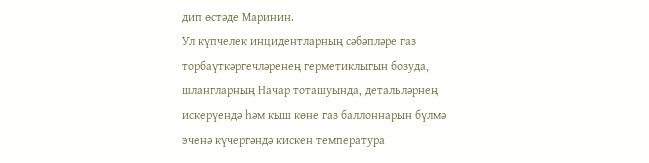дип өстәде Маринин.
Ул күпчелек инцидентларның сәбәпләре газ торбаүткәргечләренең герметиклыгын бозуда, шлангларның Начар тоташуында, детальләрнең искерүендә һәм кыш көне газ баллоннарын бүлмә эченә күчергәндә кискен температура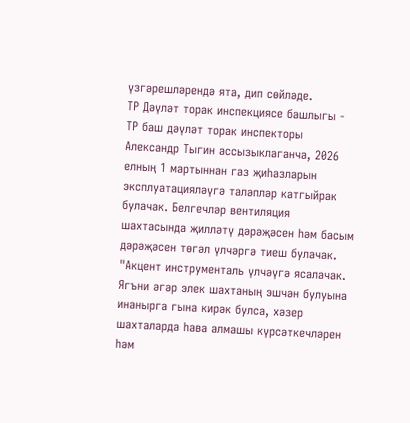үзгәрешләрендә ята, дип сөйләде.
ТР Дәүләт торак инспекциясе башлыгы - ТР баш дәүләт торак инспекторы Александр Тыгин ассызыклаганча, 2026 елның 1 мартыннан газ җиһазларын эксплуатацияләүгә таләпләр катгыйрак булачак. Белгечләр вентиляция шахтасында җилләтү дәрәҗәсен һәм басым дәрәҗәсен төгәл үлчәргә тиеш булачак.
"Акцент инструменталь үлчәүгә ясалачак. Ягъни әгәр элек шахтаның эшчән булуына инанырга гына кирәк булса, хәзер шахталарда һава алмашы күрсәткечләрен һәм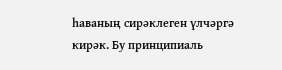һаваның сирәклеген үлчәргә кирәк. Бу принципиаль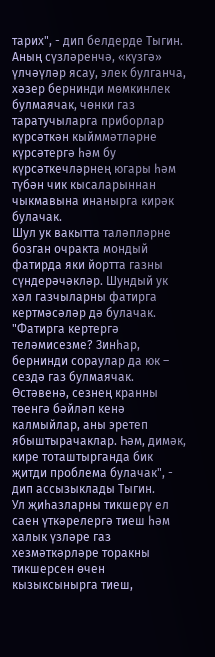тарих", - дип белдерде Тыгин.
Аның сүзләренчә, «күзгә» үлчәүләр ясау, элек булганча, хәзер бернинди мөмкинлек булмаячак, чөнки газ таратучыларга приборлар күрсәткән кыйммәтләрне күрсәтергә һәм бу күрсәткечләрнең югары һәм түбән чик кысаларыннан чыкмавына инанырга кирәк булачак.
Шул ук вакытта таләпләрне бозган очракта мондый фатирда яки йортта газны сүндерәчәкләр. Шундый ук хәл газчыларны фатирга кертмәсәләр дә булачак.
"Фатирга кертергә теләмисезме? Зинһар, бернинди сораулар да юк – сездә газ булмаячак. Өстәвенә, сезнең кранны төенгә бәйләп кенә калмыйлар, аны эретеп ябыштырачаклар. Һәм, димәк, кире тоташтырганда бик җитди проблема булачак", - дип ассызыклады Тыгин.
Ул җиһазларны тикшерү ел саен үткәрелергә тиеш һәм халык үзләре газ хезмәткәрләре торакны тикшерсен өчен кызыксынырга тиеш,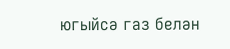югыйсә газ белән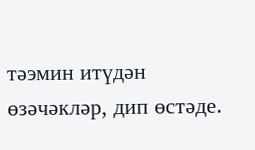тәэмин итүдән өзәчәкләр, дип өстәде.